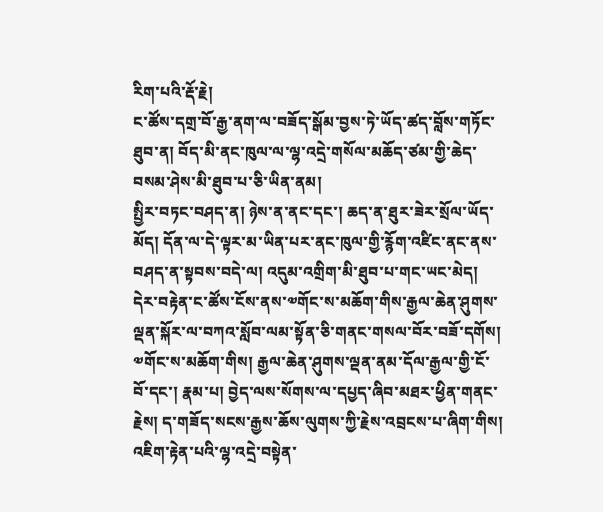རིག་པའི་རྡོ་རྗེ།
ང་ཚོས་དགྲ་བོ་རྒྱ་ནག་ལ་བཟོད་སྒོམ་བྱས་ཏེ་ཡོད་ཚད་བློས་གཏོང་ཐུབ་ན། བོད་མི་ནང་ཁུལ་ལ་ལྷ་འདྲེ་གསོལ་མཆོད་ཙམ་གྱི་ཆེད་བསམ་ཤེས་མི་ཐུབ་པ་ཅི་ཡིན་ནམ།
སྤྱིར་བཏང་བཤད་ན། ཉེས་ན་ནང་དང་། ཆད་ན་ཐུར་ཟེར་སྲོལ་ཡོད་མོད། དོན་ལ་དེ་ལྟར་མ་ཡིན་པར་ནང་ཁུལ་གྱི་རྙོག་འཛིང་ནང་ནས་བཤད་ན་སྟབས་བདེ་ལ། འདུམ་འགྲིག་མི་ཐུབ་པ་གང་ཡང་མེད།
དེར་བརྟེན་ང་ཚོས་ངོས་ནས་༧གོང་ས་མཆོག་གིས་རྒྱལ་ཆེན་ཤུགས་ལྡན་སྐོར་ལ་བཀའ་སློབ་ལམ་སྟོན་ཅི་གནང་གསལ་བོར་བཟོ་དགོས། ༧གོང་ས་མཆོག་གིས། རྒྱལ་ཆེན་ཤུགས་ལྡན་ནམ་དོལ་རྒྱལ་གྱི་ངོ་བོ་དང་། རྣམ་པ། བྱེད་ལས་སོགས་ལ་དཔྱད་ཞིབ་མཐར་ཕྱིན་གནང་རྗེས། ད་གཟོད་སངས་རྒྱས་ཆོས་ལུགས་ཀྱི་རྗེས་འབྲངས་པ་ཞིག་གིས། འཇིག་རྟེན་པའི་ལྷ་འདྲེ་བསྟེན་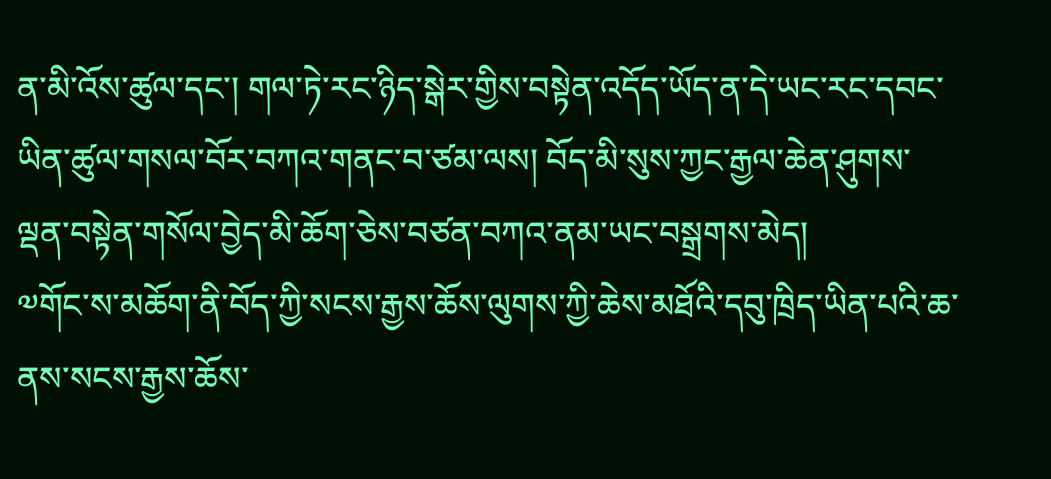ན་མི་འོས་ཚུལ་དང་། གལ་ཏེ་རང་ཉིད་སྒེར་གྱིས་བསྟེན་འདོད་ཡོད་ན་དེ་ཡང་རང་དབང་ཡིན་ཚུལ་གསལ་བོར་བཀའ་གནང་བ་ཙམ་ལས། བོད་མི་སུས་ཀྱང་རྒྱལ་ཆེན་ཤུགས་ལྡན་བསྟེན་གསོལ་བྱེད་མི་ཆོག་ཅེས་བཙན་བཀའ་ནམ་ཡང་བསྒྲགས་མེད།
༧གོང་ས་མཆོག་ནི་བོད་ཀྱི་སངས་རྒྱས་ཆོས་ལུགས་ཀྱི་ཆེས་མཐོའི་དབུ་ཁྲིད་ཡིན་པའི་ཆ་ནས་སངས་རྒྱས་ཆོས་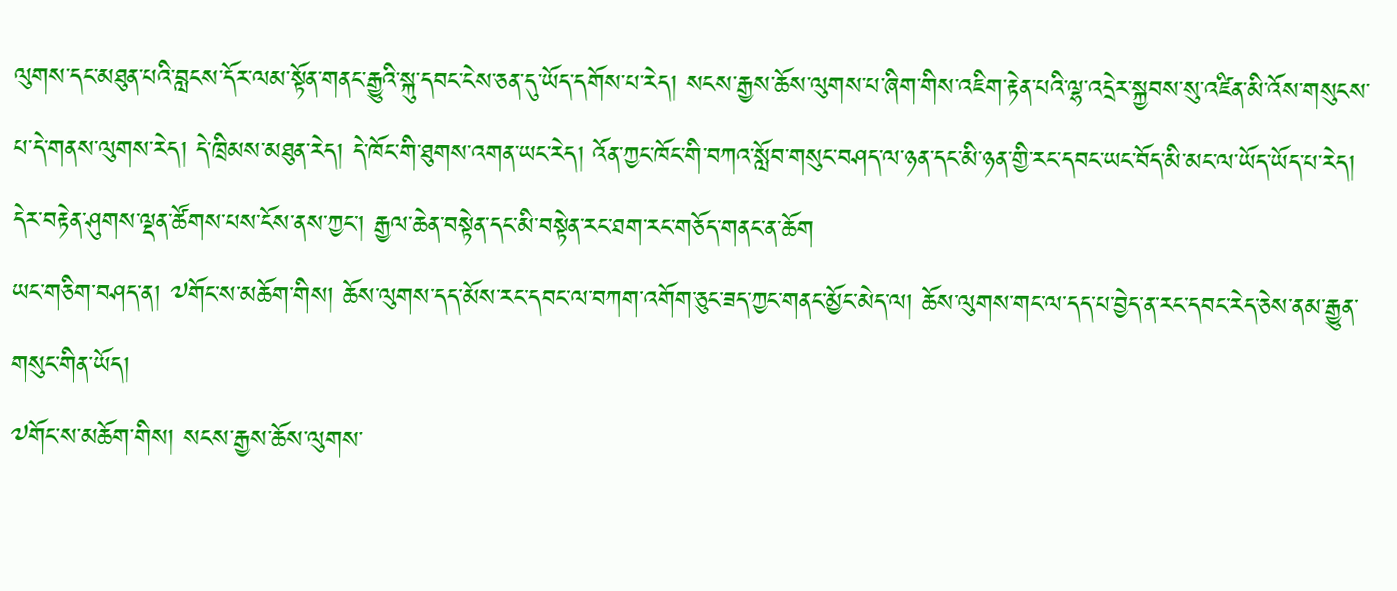ལུགས་དང་མཐུན་པའི་བླངས་དོར་ལམ་སྟོན་གནང་རྒྱུའི་སྐུ་དབང་ངེས་ཅན་དུ་ཡོད་དགོས་པ་རེད། སངས་རྒྱས་ཆོས་ལུགས་པ་ཞིག་གིས་འཇིག་རྟེན་པའི་ལྷ་འདྲེར་སྐྱབས་སུ་འཛིན་མི་འོས་གསུངས་པ་དེ་གནས་ལུགས་རེད། དེ་ཁྲིམས་མཐུན་རེད། དེ་ཁོང་གི་ཐུགས་འགན་ཡང་རེད། འོན་ཀྱང་ཁོང་གི་བཀའ་སློབ་གསུང་བཤད་ལ་ཉན་དང་མི་ཉན་གྱི་རང་དབང་ཡང་བོད་མི་མང་ལ་ཡོད་ཡོད་པ་རེད།
དེར་བརྟེན་ཤུགས་ལྡན་ཚོགས་པས་ངོས་ནས་ཀྱང་། རྒྱལ་ཆེན་བསྟེན་དང་མི་བསྟེན་རང་ཐག་རང་གཅོད་གནང་ན་ཆོག
ཡང་གཅིག་བཤད་ན། ༧གོང་ས་མཆོག་གིས། ཆོས་ལུགས་དད་མོས་རང་དབང་ལ་བཀག་འགོག་ཅུང་ཟད་ཀྱང་གནང་མྱོང་མེད་ལ། ཆོས་ལུགས་གང་ལ་དད་པ་བྱེད་ན་རང་དབང་རེད་ཅེས་ནམ་རྒྱུན་གསུང་གིན་ཡོད།
༧གོང་ས་མཆོག་གིས། སངས་རྒྱས་ཆོས་ལུགས་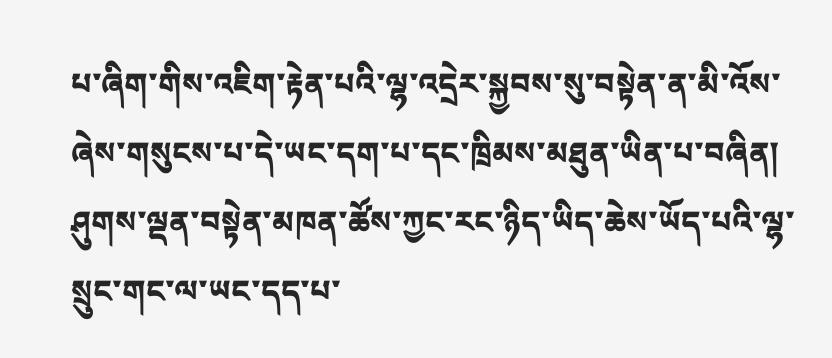པ་ཞིག་གིས་འཇིག་རྟེན་པའི་ལྷ་འདྲེར་སྐྱབས་སུ་བསྟེན་ན་མི་འོས་ཞེས་གསུངས་པ་དེ་ཡང་དག་པ་དང་ཁྲིམས་མཐུན་ཡིན་པ་བཞིན། ཤུགས་ལྡན་བསྟེན་མཁན་ཚོས་ཀྱང་རང་ཉིད་ཡིད་ཆེས་ཡོད་པའི་ལྷ་སྲུང་གང་ལ་ཡང་དད་པ་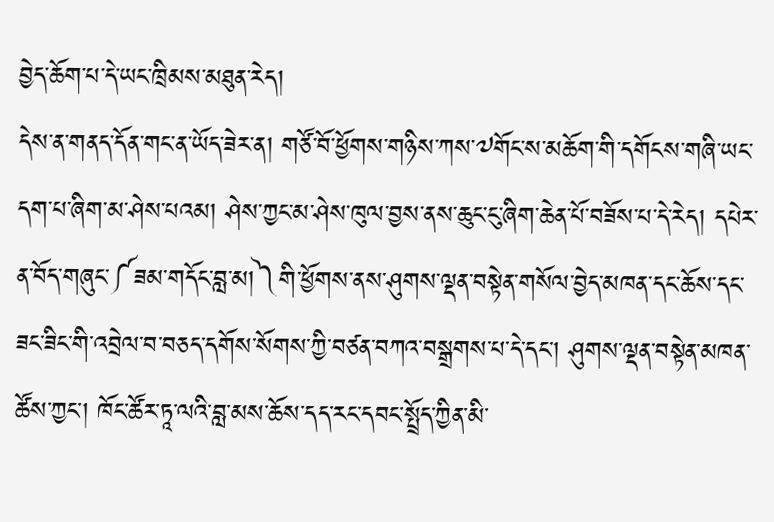བྱེད་ཆོག་པ་དེ་ཡང་ཁྲིམས་མཐུན་རེད།
དེས་ན་གནད་དོན་གང་ན་ཡོད་ཟེར་ན། གཙོ་བོ་ཕྱོགས་གཉིས་ཀས་༧གོང་ས་མཆོག་གི་དགོངས་གཞི་ཡང་དག་པ་ཞིག་མ་ཤེས་པའམ། ཤེས་ཀྱང་མ་ཤེས་ཁུལ་བྱས་ནས་ཆུང་ངུ་ཞིག་ཆེན་པོ་བཟོས་པ་དེ་རེད། དཔེར་ན་བོད་གཞུང་༼ཟམ་གདོང་བླ་མ།༽གི་ཕྱོགས་ནས་ཤུགས་ལྡན་བསྟེན་གསོལ་བྱེད་མཁན་དང་ཆོས་དང་ཟང་ཟིང་གི་འབྲེལ་བ་བཅད་དགོས་སོགས་ཀྱི་བཙན་བཀའ་བསྒྲགས་པ་དེ་དང་། ཤུགས་ལྡན་བསྟེན་མཁན་ཚོས་ཀྱང་། ཁོང་ཚོར་ཏཱ་ལའི་བླ་མས་ཆོས་དད་རང་དབང་སྤྲོད་ཀྱིན་མི་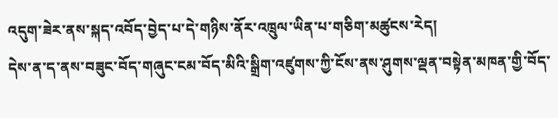འདུག་ཟེར་ནས་སྐད་འབོད་བྱེད་པ་དེ་གཉིས་ནོར་འཁྲུལ་ཡིན་པ་གཅིག་མཚུངས་རེད།
དེས་ན་ད་ནས་བཟུང་བོད་གཞུང་ངམ་བོད་མིའི་སྒྲིག་འཛུགས་ཀྱི་ངོས་ནས་ཤུགས་ལྡན་བསྟེན་མཁན་གྱི་བོད་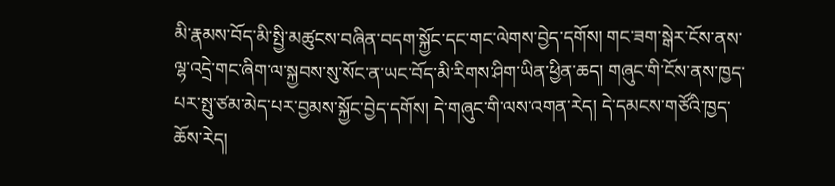མི་རྣམས་བོད་མི་སྤྱི་མཚུངས་བཞིན་བདག་སྐྱོང་དང་གང་ལེགས་བྱེད་དགོས། གང་ཟག་སྒེར་ངོས་ནས་ལྷ་འདྲེ་གང་ཞིག་ལ་སྐྱབས་སུ་སོང་ན་ཡང་བོད་མི་རིགས་ཤིག་ཡིན་ཕྱིན་ཆད། གཞུང་གི་ངོས་ནས་ཁྱད་པར་སྤུ་ཙམ་མེད་པར་བྱམས་སྐྱོང་བྱེད་དགོས། དེ་གཞུང་གི་ལས་འགན་རེད། དེ་དམངས་གཙོའི་ཁྱད་ཆོས་རེད།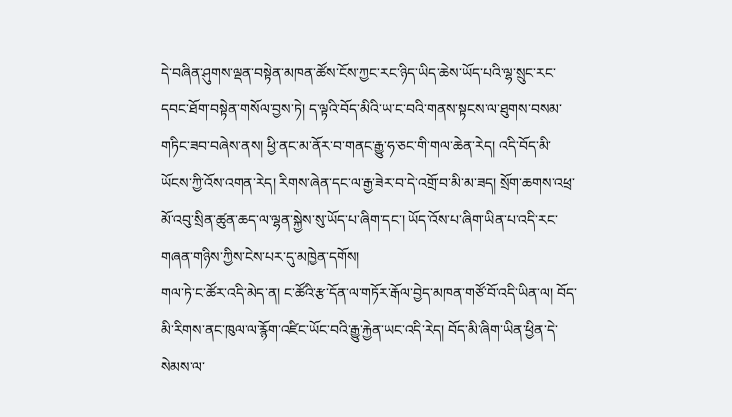དེ་བཞིན་ཤུགས་ལྡན་བསྟེན་མཁན་ཚོས་ངོས་ཀྱང་རང་ཉིད་ཡིད་ཆེས་ཡོད་པའི་ལྷ་སྲུང་རང་དབང་ཐོག་བསྟེན་གསོལ་བྱས་ཏེ། ད་ལྟའི་བོད་མིའི་ཡ་ང་བའི་གནས་སྟངས་ལ་ཐུགས་བསམ་གཏིང་ཟབ་བཞེས་ནས། ཕྱི་ནང་མ་ནོར་བ་གནང་རྒྱུ་ཧ་ཅང་གི་གལ་ཆེན་རེད། འདི་བོད་མི་ཡོངས་ཀྱི་འོས་འགན་རེད། རིགས་ཞེན་དང་ལ་རྒྱ་ཟེར་བ་དེ་འགྲོ་བ་མི་མ་ཟད། སྲོག་ཆགས་འཕྲ་མོ་འབུ་སྲིན་ཚུན་ཆད་ལ་ལྷན་སྐྱེས་སུ་ཡོད་པ་ཞིག་དང་། ཡོད་འོས་པ་ཞིག་ཡིན་པ་འདི་རང་གཞན་གཉིས་ཀྱིས་ངེས་པར་དུ་མཁྱེན་དགོས།
གལ་ཏེ་ང་ཚོར་འདི་མེད་ན། ང་ཚོའི་རྩ་དོན་ལ་གཏོར་རྒོལ་བྱེད་མཁན་གཙོ་བོ་འདི་ཡིན་ལ། བོད་མི་རིགས་ནང་ཁུལ་ལ་རྙོག་འཛིང་ཡོང་བའི་རྒྱུ་རྐྱེན་ཡང་འདི་རེད། བོད་མི་ཞིག་ཡིན་ཕྱིན་དེ་སེམས་ལ་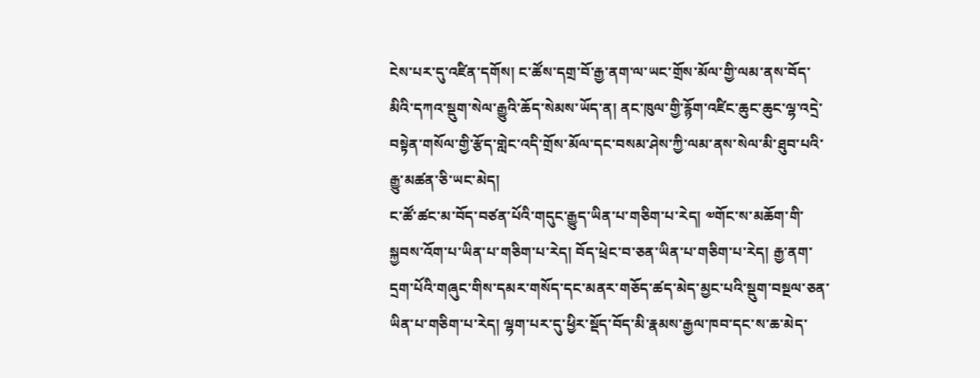ངེས་པར་དུ་འཛིན་དགོས། ང་ཚོས་དགྲ་བོ་རྒྱ་ནག་ལ་ཡང་གྲོས་མོལ་གྱི་ལམ་ནས་བོད་མིའི་དཀའ་སྡུག་སེལ་རྒྱུའི་ཆོད་སེམས་ཡོད་ན། ནང་ཁུལ་གྱི་རྙོག་འཛིང་ཆུང་ཆུང་ལྷ་འདྲེ་བསྟེན་གསོལ་གྱི་རྩོད་གླེང་འདི་གྲོས་མོལ་དང་བསམ་ཤེས་ཀྱི་ལམ་ནས་སེལ་མི་ཐུབ་པའི་རྒྱུ་མཚན་ཅི་ཡང་མེད།
ང་ཚོ་ཚང་མ་བོད་བཙན་པོའི་གདུང་རྒྱུད་ཡིན་པ་གཅིག་པ་རེད། ༧གོང་ས་མཆོག་གི་སྐྱབས་འོག་པ་ཡིན་པ་གཅིག་པ་རེད། བོད་ཕྲེང་བ་ཅན་ཡིན་པ་གཅིག་པ་རེད། རྒྱ་ནག་དྲག་པོའི་གཞུང་གིས་དམར་གསོད་དང་མནར་གཅོད་ཚད་མེད་མྱང་པའི་སྡུག་བསྔལ་ཅན་ཡིན་པ་གཅིག་པ་རེད། ལྷག་པར་དུ་ཕྱིར་སྡོད་བོད་མི་རྣམས་རྒྱལ་ཁབ་དང་ས་ཆ་མེད་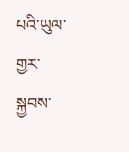པའི་ཡུལ་གྱར་སྐྱབས་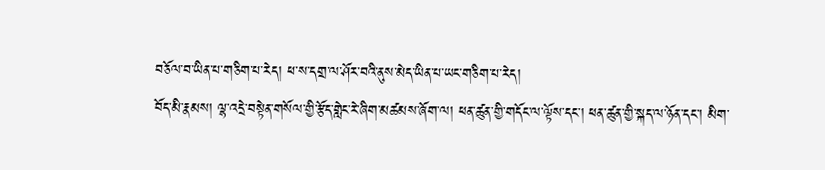བཅོལ་བ་ཡིན་པ་གཅིག་པ་རེད། ཕ་ས་དགྲ་ལ་ཤོར་བའི་ནུས་མེད་ཡིན་པ་ཡང་གཅིག་པ་རེད།
བོད་མི་རྣམས། ལྷ་འདྲེ་བསྟེན་གསོལ་གྱི་རྩོད་གླེང་རེ་ཞིག་མཚམས་ཞོག་ལ། ཕན་ཚུན་གྱི་གདོང་ལ་ལྟོས་དང་། ཕན་ཚུན་གྱི་སྐད་ལ་ཉོན་དང་། མིག་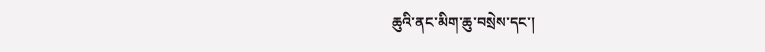ཆུའི་ནང་མིག་ཆུ་བསྲེས་དང་།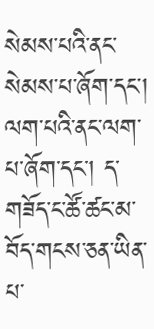སེམས་པའི་ནང་སེམས་པ་ཞོག་དང་། ལག་པའི་ནང་ལག་པ་ཞོག་དང་། ད་གཟོད་ང་ཚོ་ཚང་མ་བོད་གངས་ཅན་ཡིན་པ་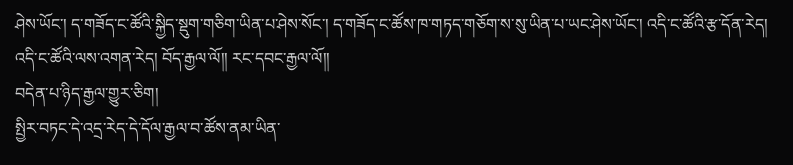ཤེས་ཡོང་། ད་གཟོད་ང་ཚོའི་སྐྱིད་སྡུག་གཅིག་ཡིན་པ་ཤེས་སོང་། ད་གཟོད་ང་ཚོས་ཁ་གཏད་གཅོག་ས་སུ་ཡིན་པ་ཡང་ཤེས་ཡོང་། འདི་ང་ཚོའི་རྩ་དོན་རེད། འདི་ང་ཚོའི་ལས་འགན་རེད། བོད་རྒྱལ་ལོ།། རང་དབང་རྒྱལ་ལོ།།
བདེན་པ་ཉིད་རྒྱལ་གྱུར་ཅིག།
སྤྱིར་བཏང་དེ་འདྲ་རེད་དེ་དོལ་རྒྱལ་བ་ཚོས་ནམ་ཡིན་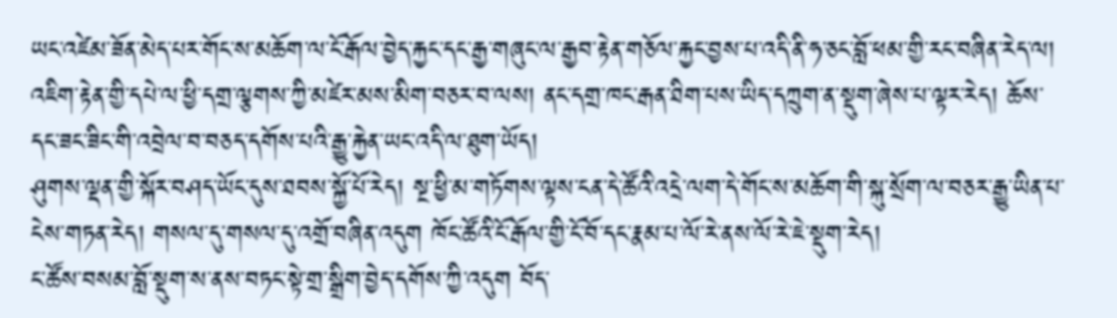ཡང་འཛེམ་ཟོན་མེད་པར་གོང་ས་མཆོག་ལ་ངོ་རྒོལ་བྱེད་རྐྱང་དང་རྒྱ་གཞུང་ལ་རྒྱབ་རྟེན་གཅོལ་རྐྱང་བྱས་པ་འདི་ནི་ཧ་ཅང་བློ་ཕམ་གྱི་རང་བཞིན་རེད་ལ། འཇིག་རྟེན་གྱི་དཔེ་ལ་ཕྱི་དགྲ་ལྕགས་ཀྱི་མཛེར་མས་མིག་བཅར་བ་ལས། ནང་དགྲ་ཁང་རྒན་ཐིག་པས་ཡིད་དཀྲུག་ན་སྡུག་ཞེས་པ་ལྟར་རེད། ཆོས་དང་ཟང་ཟིང་གི་འབྲེལ་བ་བཅད་དགོས་པའི་རྒྱུ་རྐྱེན་ཡང་འདི་ལ་ཐུག་ཡོད།
ཤུགས་ལྡན་གྱི་སྐོར་བཤད་ཡོང་དུས་ཐབས་སྐྱོ་པོ་རེད། སྔ་ཕྱི་མ་གཏོགས་ལྟས་ངན་དེ་ཚོའི་འདྲེ་ལག་དེ་གོང་ས་མཆོག་གི་སྐུ་སྲོག་ལ་བཅར་རྒྱུ་ཡིན་པ་ངེས་གཏན་རེད། གསལ་དུ་གསལ་དུ་འགྲོ་བཞིན་འདུག ཁོང་ཚོའི་ངོ་རྒོལ་གྱི་ངོ་བོ་དང་རྣམ་པ་ལོ་རེ་ནས་ལོ་རེ་ཇེ་སྡུག་རེད།
ང་ཚོས་བསམ་བློ་སྡུག་ས་ནས་བཏང་སྟེ་གྲ་སྒྲིག་བྱེད་དགོས་ཀྱི་འདུག བོད་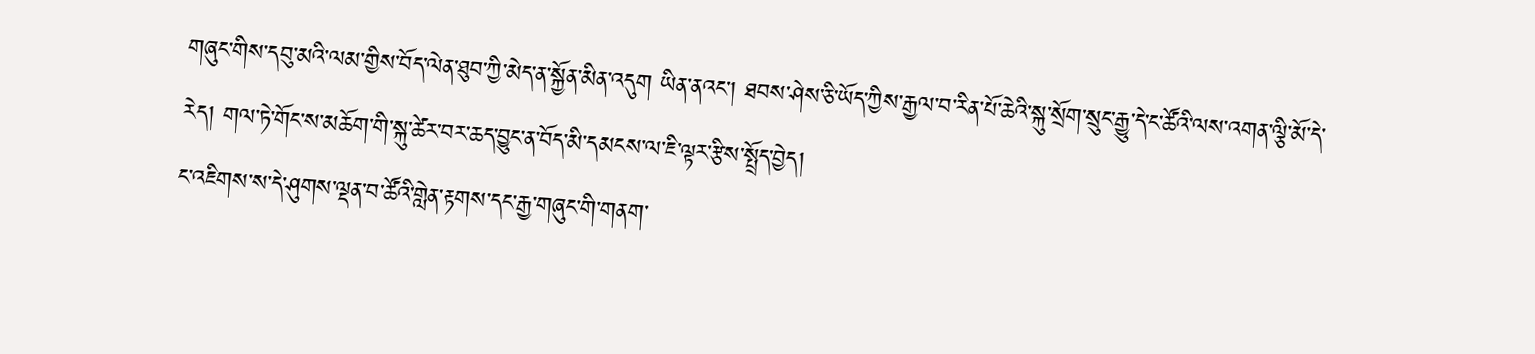གཞུང་གིས་དབུ་མའི་ལམ་གྱིས་བོད་ལེན་ཐུབ་ཀྱི་མེད་ན་སྐྱོན་མིན་འདུག ཡིན་ནའང་། ཐབས་ཤེས་ཅི་ཡོད་ཀྱིས་རྒྱལ་བ་རིན་པོ་ཆེའི་སྐུ་སྲོག་སྲུང་རྒྱུ་དེ་ང་ཚོའི་ལས་འགན་ལྕི་མོ་དེ་རེད། གལ་ཏེ་གོང་ས་མཆོག་གི་སྐུ་ཚེར་བར་ཆད་བྱུང་ན་བོད་མི་དམངས་ལ་ཇི་ལྟར་རྩིས་སྤྲོད་བྱེད།
ང་འཇིགས་ས་དེ་ཤུགས་ལྡན་བ་ཚོའི་གླེན་རྟགས་དང་རྒྱ་གཞུང་གི་གནག་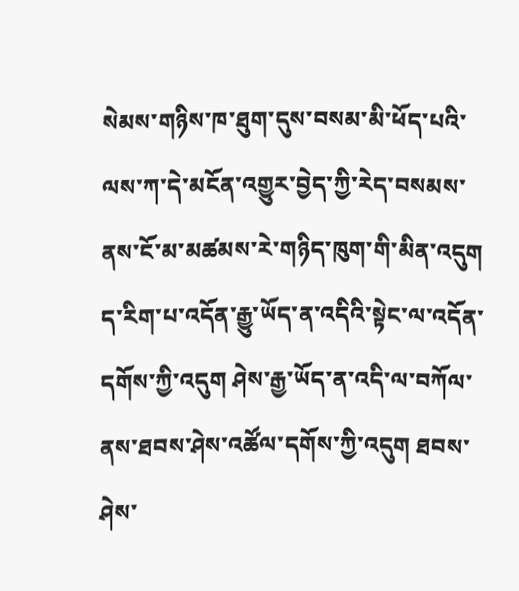སེམས་གཉིས་ཁ་ཐུག་དུས་བསམ་མི་ཕོད་པའི་ལས་ཀ་དེ་མངོན་འགྱུར་བྱེད་ཀྱི་རེད་བསམས་ནས་ངོ་མ་མཚམས་རེ་གཉིད་ཁུག་གི་མིན་འདུག
ད་རིག་པ་འདོན་རྒྱུ་ཡོད་ན་འདིའི་སྟེང་ལ་འདོན་དགོས་ཀྱི་འདུག ཤེས་རྒྱ་ཡོད་ན་འདི་ལ་བཀོལ་ནས་ཐབས་ཤེས་འཚོལ་དགོས་ཀྱི་འདུག ཐབས་ཤེས་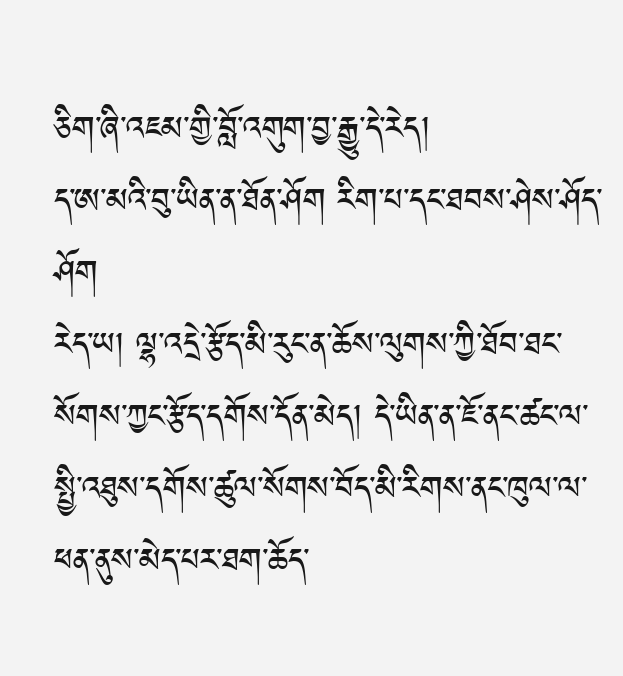ཅིག་ཞི་འཇམ་གྱི་བློ་འགུག་བྱ་རྒྱུ་དེ་རེད།
ད་ཨ་མའི་བུ་ཡིན་ན་ཐོན་ཤོག རིག་པ་དང་ཐབས་ཤེས་ཤོད་ཤོག
རེད་ཡ། ལྷ་འདྲེ་རྩོད་མི་རུང་ན་ཆོས་ལུགས་ཀྱི་ཐོབ་ཐང་སོགས་ཀྱང་རྩོད་དགོས་དོན་མེད། དེ་ཡིན་ན་ཇོ་ནང་ཚང་ལ་སྤྱི་འཐུས་དགོས་ཚུལ་སོགས་བོད་མི་རིགས་ནང་ཁུལ་ལ་ཕན་ནུས་མེད་པར་ཐག་ཆོད་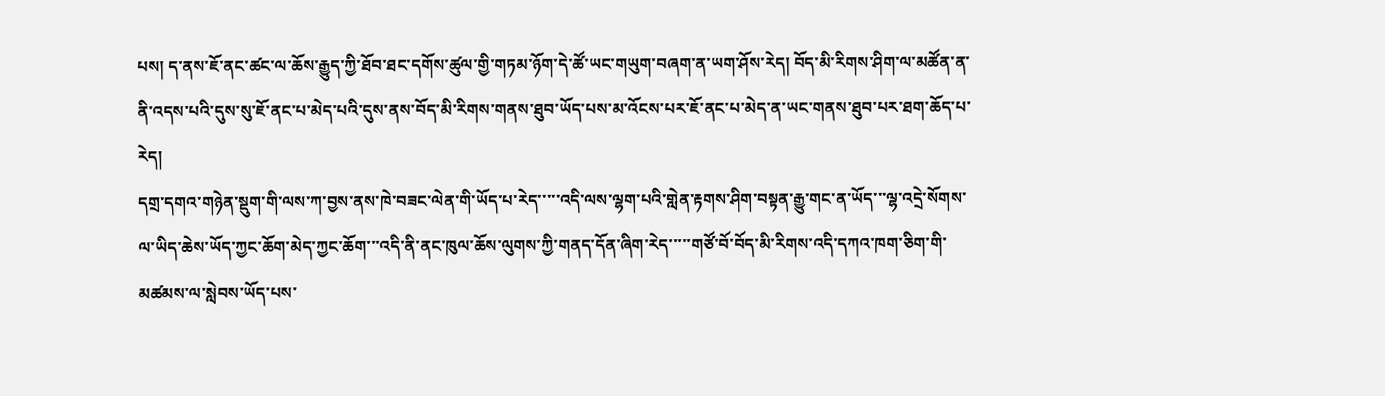པས། ད་ནས་ཇོ་ནང་ཚང་ལ་ཆོས་རྒྱུད་ཀྱི་ཐོབ་ཐང་དགོས་ཚུལ་གྱི་གཏམ་ཉོག་དེ་ཚོ་ཡང་གཡུག་བཞག་ན་ཡག་ཤོས་རེད། བོད་མི་རིགས་ཤིག་ལ་མཚོན་ན་ནི་འདས་པའི་དུས་སུ་ཇོ་ནང་པ་མེད་པའི་དུས་ནས་བོད་མི་རིགས་གནས་ཐུབ་ཡོད་པས་མ་འོངས་པར་ཇོ་ནང་པ་མེད་ན་ཡང་གནས་ཐུབ་པར་ཐག་ཆོད་པ་རེད།
དགྲ་དགའ་གཉེན་སྡུག་གི་ལས་ཀ་བྱས་ནས་ཁེ་བཟང་ལེན་གི་ཡོད་པ་རེད་་་་་འདི་ལས་ལྷག་པའི་གླེན་རྟགས་ཤིག་བསྟན་རྒྱུ་གང་ན་ཡོད་་་ལྷ་འདྲེ་སོགས་ལ་ཡིད་ཆེས་ཡོད་ཀྱང་ཆོག་མེད་ཀྱང་ཆོག་་་འདི་ནི་ནང་ཁུལ་ཆོས་ལུགས་ཀྱི་གནད་དོན་ཞིག་རེད་་་་་གཙོ་བོ་བོད་མི་རིགས་འདི་དཀའ་ཁག་ཅིག་གི་མཚམས་ལ་སླེབས་ཡོད་པས་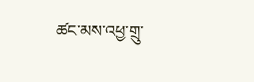ཚང་མས་འཕྱ་གྲུ་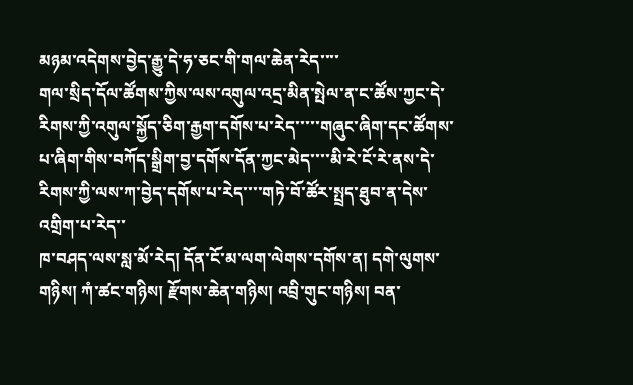མཉམ་འདེགས་བྱེད་རྒྱུ་དེ་ཧ་ཅང་གི་གལ་ཆེན་རེད་་་་
གལ་སྲིད་དོལ་ཚོགས་ཀྱིས་ལས་འགུལ་འདྲ་མིན་སྤེལ་ན་ང་ཚོས་ཀྱང་དེ་རིགས་ཀྱི་འགུལ་སྐྱོད་ཅིག་རྒྱག་དགོས་པ་རེད་་་་་གཞུང་ཞིག་དང་ཚོགས་པ་ཞིག་གིས་བཀོད་སྒྲིག་བྱ་དགོས་དོན་ཀྱང་མེད་་་་མི་རེ་ངོ་རེ་ནས་དེ་རིགས་ཀྱི་ལས་ཀ་བྱེད་དགོས་པ་རེད་་་་གཏེ་བོ་ཚོར་སྤྲད་ཐུབ་ན་དེས་འགྲིག་པ་རེད་་
ཁ་བཤད་ལས་སླ་མོ་རེད། དོན་ངོ་མ་ལག་ལེགས་དགོས་ན། དགེ་ལུགས་གཉིས། ཀཾ་ཚང་གཉིས། རྫོགས་ཆེན་གཉིས། འབྲི་གུང་གཉིས། བན་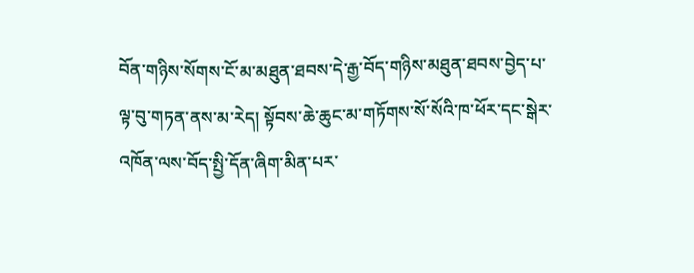བོན་གཉིས་སོགས་ངོ་མ་མཐུན་ཐབས་དེ་རྒྱ་བོད་གཉིས་མཐུན་ཐབས་བྱེད་པ་ལྟ་བུ་གཏན་ནས་མ་རེད། སྟོབས་ཆེ་ཆུང་མ་གཏོགས་སོ་སོའི་ཁ་ཕོར་དང་སྒེར་འཁོན་ལས་བོད་སྤྱི་དོན་ཞིག་མིན་པར་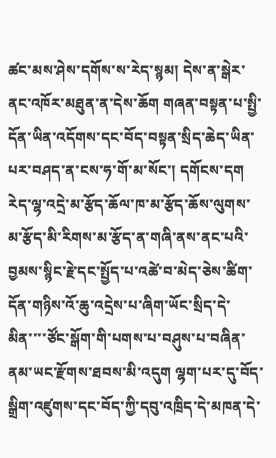ཚང་མས་ཤེས་དགོས་ས་རེད་སྙམ། དེས་ན་སྒེར་ནང་འཁོར་མཐུན་ན་དེས་ཆོག གཞན་བསྟན་པ་སྤྱི་དོན་ཡིན་འདོགས་དང་བོད་བསྟན་སྲིད་ཆེད་ཡིན་པར་བཤད་ན་ངས་ཧ་གོ་མ་སོང་། དགོངས་དག
རེད་ལྷ་འདྲེ་མ་རྩོད་ཆོལ་ཁ་མ་རྩོད་ཆོས་ལུགས་མ་རྩོད་མི་རིགས་མ་རྩོད་ན་གཞི་ནས་ནང་པའི་བྱམས་སྙིང་རྗེ་དང་སྤྱོད་པ་འཚེ་བ་མེད་ཅེས་ཚིག་དོན་གཉིས་འོ་ཆུ་འདྲེས་པ་ཞིག་ཡོང་སྲིད་དེ་མིན་་་་ཙོང་སྒོག་གི་པགས་པ་བཤུས་པ་བཞིན་ནམ་ཡང་རྫོགས་ཐབས་མི་འདུག ལྷག་པར་དུ་བོད་སྒྲིག་འཛུགས་དང་བོད་ཀྱི་དབུ་འཁྲིད་དེ་མཁན་དེ་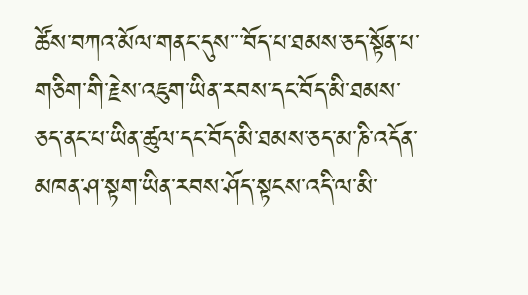ཚོས་བཀའ་མོལ་གནང་དུས་་་བོད་པ་ཐམས་ཅད་སྟོན་པ་གཅིག་གི་རྗེས་འཇུག་ཡིན་རབས་དང་བོད་མི་ཐམས་ཅད་ནང་པ་ཡིན་ཚུལ་དང་བོད་མི་ཐམས་ཅད་མ་ཎི་འདོན་མཁན་ཤ་སྟག་ཡིན་རབས་ཤོད་སྟངས་འདི་ལ་མི་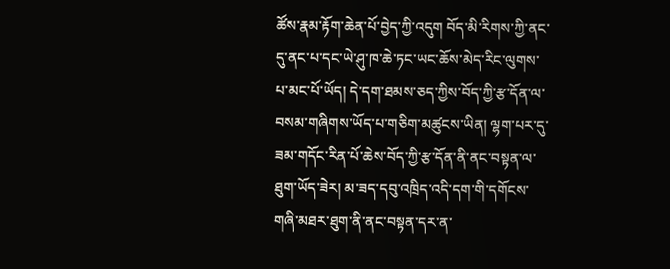ཚོས་རྣམ་རྟོག་ཆེན་པོ་བྱེད་ཀྱི་འདུག བོད་མི་རིགས་ཀྱི་ནང་དུ་ནང་པ་དང་ཡེ་ཤུ་ཁ་ཆེ་ཏང་ཡང་ཆོས་མེད་རིང་ལུགས་པ་མང་པོ་ཡོད། དེ་དག་ཐམས་ཅད་ཀྱིས་བོད་ཀྱི་རྩ་དོན་ལ་བསམ་གཞིགས་ཡོད་པ་གཅིག་མཚུངས་ཡིན། ལྷག་པར་དུ་ཟམ་གདོང་རིན་པོ་ཆེས་བོད་ཀྱི་རྩ་དོན་ནི་ནང་བསྟན་ལ་ཐུག་ཡོད་ཟེར། མ་ཟད་དབུ་འཁྲིད་འདི་དག་གི་དགོངས་གཞི་མཐར་ཐུག་ནི་ནང་བསྟན་དར་ན་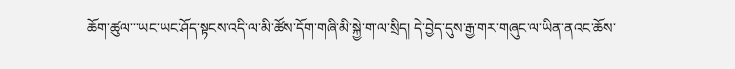ཆོག་ཚུལ་་་ཡང་ཡང་ཤོད་སྟངས་འདི་ལ་མི་ཚོས་དོག་གཞི་མི་སྐྱེ་ག་ལ་སྲིད། དེ་བྱེད་དུས་རྒྱ་གར་གཞུང་ལ་ཡིན་ནའང་ཆོས་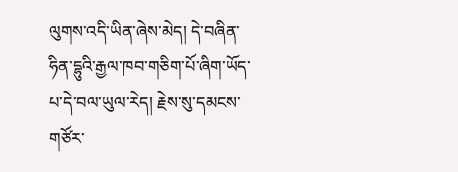ལུགས་འདི་ཡིན་ཞེས་མེད། དེ་བཞིན་ཧིན་དྷུའི་རྒྱལ་ཁབ་གཅིག་པོ་ཞིག་ཡོད་པ་དེ་བལ་ཡུལ་རེད། རྗེས་སུ་དམངས་གཙོར་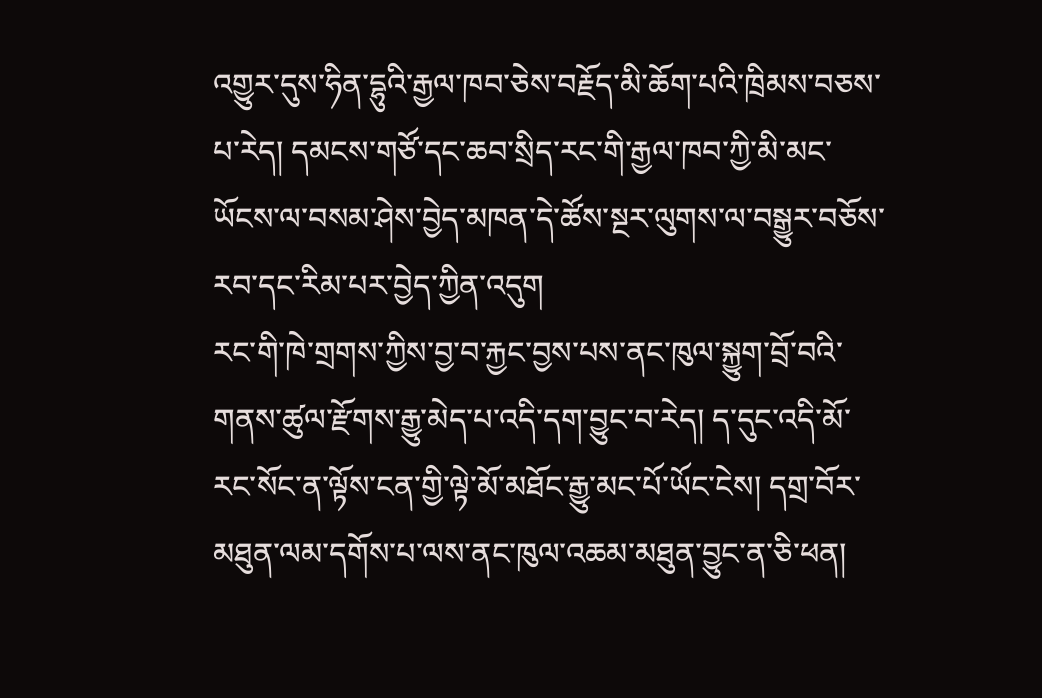འགྱུར་དུས་ཧིན་དྷུའི་རྒྱལ་ཁབ་ཅེས་བརྗོད་མི་ཆོག་པའི་ཁྲིམས་བཅས་པ་རེད། དམངས་གཙོ་དང་ཆབ་སྲིད་རང་གི་རྒྱལ་ཁབ་ཀྱི་མི་མང་ཡོངས་ལ་བསམ་ཤེས་བྱེད་མཁན་དེ་ཚོས་སྔར་ལུགས་ལ་བསྒྱུར་བཅོས་རབ་དང་རིམ་པར་བྱེད་ཀྱིན་འདུག
རང་གི་ཁེ་གྲགས་ཀྱིས་བྱ་བ་རྐྱང་བྱས་པས་ནང་ཁུལ་སྐྱུག་བྲོ་བའི་གནས་ཚུལ་རྫོགས་རྒྱུ་མེད་པ་འདི་དག་བྱུང་བ་རེད། ད་དུང་འདི་མོ་རང་སོང་ན་ལྟོས་ངན་གྱི་ལྟེ་མོ་མཐོང་རྒྱུ་མང་པོ་ཡོང་ངེས། དགྲ་བོར་མཐུན་ལམ་དགོས་པ་ལས་ནང་ཁུལ་འཆམ་མཐུན་བྱུང་ན་ཅི་ཕན།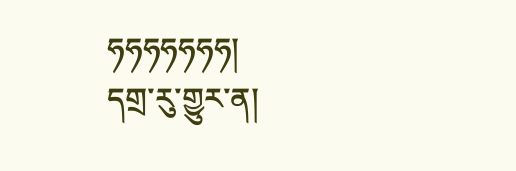ཧཧཧཧཧཧཧ།
དགྲ་རུ་གྱུར་ན།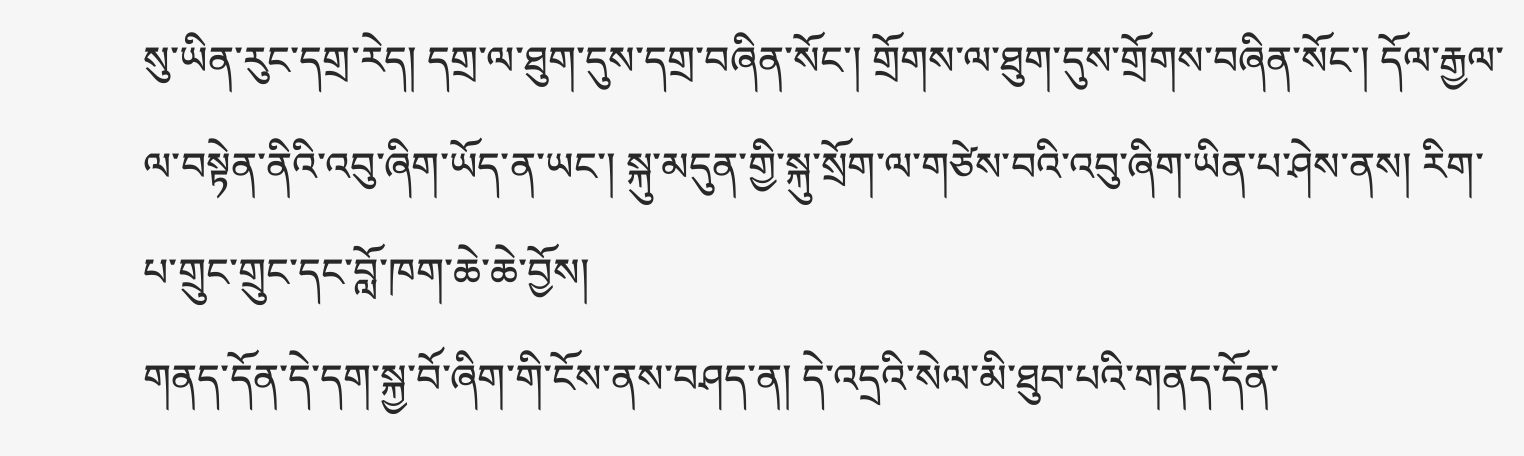སུ་ཡིན་རུང་དགྲ་རེད། དགྲ་ལ་ཐུག་དུས་དགྲ་བཞིན་སོང་། གྲོགས་ལ་ཐུག་དུས་གྲོགས་བཞིན་སོང་། དོལ་རྒྱལ་ལ་བསྟེན་ནིའི་འབུ་ཞིག་ཡོད་ན་ཡང་། སྐུ་མདུན་གྱི་སྐུ་སྲོག་ལ་གཙེས་བའི་འབུ་ཞིག་ཡིན་པ་ཤེས་ནས། རིག་པ་གྲུང་གྲུང་དང་བློ་ཁག་ཆེ་ཆེ་བྱོས།
གནད་དོན་དེ་དག་སྐྱ་བོ་ཞིག་གི་ངོས་ནས་བཤད་ན། དེ་འདྲའི་སེལ་མི་ཐུབ་པའི་གནད་དོན་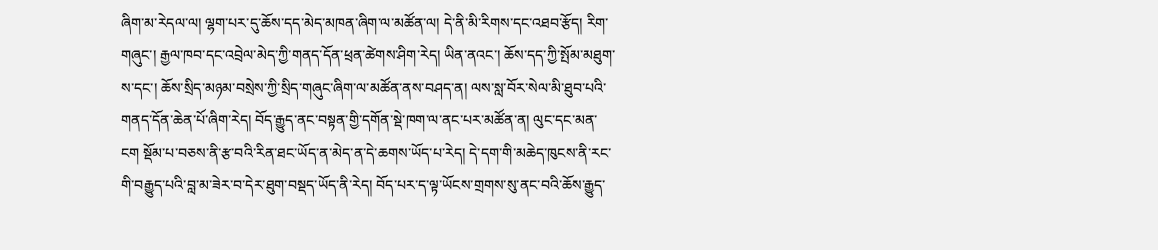ཞིག་མ་རེདལ་ལ། ལྷག་པར་དུ་ཆོས་དད་མེད་མཁན་ཞིག་ལ་མཚོན་ལ། དེ་ནི་མི་རིགས་དང་འཐབ་རྩོད། རིག་གཞུང་། རྒྱལ་ཁབ་དང་འབྲེལ་མེད་ཀྱི་གནད་དོན་ཕྲན་ཚེགས་ཤིག་རེད། ཡིན་ནའང་། ཆོས་དད་ཀྱི་སྤོམ་མཐུག་ས་དང་། ཆོས་སྲིད་མཉམ་བསྲེས་ཀྱི་སྲིད་གཞུང་ཞིག་ལ་མཚོན་ནས་བཤད་ན། ལས་སླ་བོར་སེལ་མི་ཐུབ་པའི་གནད་དོན་ཆེན་པོ་ཞིག་རེད། བོད་རྒྱུད་ནང་བསྟན་གྱི་དགོན་སྡེ་ཁག་ལ་ནང་པར་མཚོན་ན། ལུང་དང་མན་ངག སྡོམ་པ་བཅས་ནི་རྩ་བའི་རིན་ཐང་ཡོད་ན་མེད་ན་དེ་ཆགས་ཡོད་པ་རེད། དེ་དག་གི་མཆེད་ཁུངས་ནི་རང་གི་བརྒྱུད་པའི་བླ་མ་ཟེར་བ་དེར་ཐུག་བསྡད་ཡོད་ནི་རེད། བོད་པར་ད་ལྟ་ཡོངས་གྲགས་སུ་ནང་བའི་ཆོས་རྒྱུད་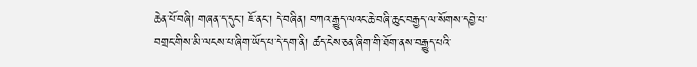ཆེན་པོ་བཞི། གཞན་ད་དུང་། ཇོ་ནང་། དེ་བཞིན། བཀའ་རྒྱུད་ལའང་ཆེ་བཞི་ཆུང་བརྒྱད་ལ་སོགས་དབྱེ་པ་བགྲང་གིས་མི་ལངས་པ་ཞིག་ཡོད་པ་དེ་དག་ནི། ཚད་ངེས་ཅན་ཞིག་གི་ཐོག་ནས་བརྒྱུད་པའི་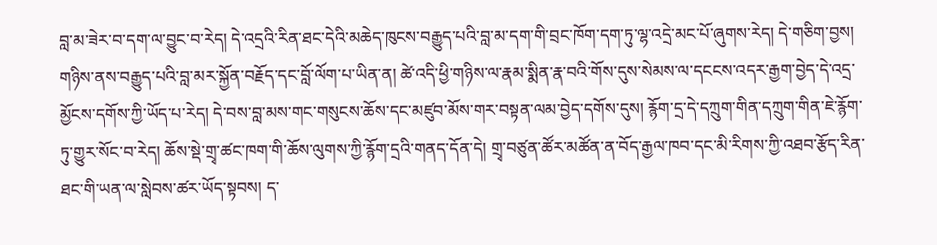བླ་མ་ཟེར་བ་དག་ལ་བྱུང་བ་རེད། དེ་འདྲའི་རིན་ཐང་དེའི་མཆེད་ཁུངས་བརྒྱུད་པའི་བླ་མ་དག་གི་བྲང་ཁོག་དག་ཏུ་ལྷ་འདྲེ་མང་པོ་ཞུགས་རེད། དེ་གཅིག་བྱས། གཉིས་ནས་བརྒྱུད་པའི་བླ་མར་སྐྱོན་བརྗོད་དང་བློ་ལོག་པ་ཡིན་ན། ཚེ་འདི་ཕྱི་གཉིས་ལ་རྣམ་སྨིན་རྣ་བའི་གོས་དུས་སེམས་ལ་དངངས་འདར་རྒྱག་བྱེད་དེ་འདྲ་མྱོངས་དགོས་ཀྱི་ཡོད་པ་རེད། དེ་བས་བླ་མས་གང་གསུངས་ཆོས་དང་མཛུབ་མོས་གར་བསྟན་ལམ་བྱེད་དགོས་དུས། རྙོག་དྲ་དེ་དཀྲུག་གིན་དཀྲུག་གིན་ཇེ་རྙོག་ཏུ་གྱུར་སོང་བ་རེད། ཆོས་སྡེ་གྲྭ་ཚང་ཁག་གི་ཆོས་ལུགས་ཀྱི་རྙོག་དྲའི་གནད་དོན་དེ། གྲྭ་བཙུན་ཚོར་མཚོན་ན་བོད་རྒྱལ་ཁབ་དང་མི་རིགས་ཀྱི་འཐབ་རྩོད་རིན་ཐང་གི་ཡན་ལ་སླེབས་ཚར་ཡོད་སྟབས། ད་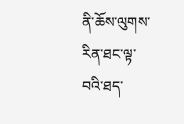ནི་ཆོས་ལུགས་རིན་ཐང་ལྟ་བའི་ཐད་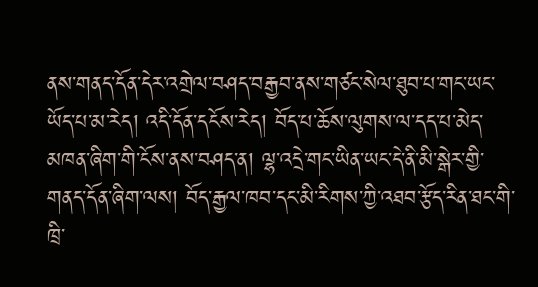ནས་གནད་དོན་དེར་འགྲེལ་བཤད་བརྒྱབ་ནས་གཙང་སེལ་ཐུབ་པ་གང་ཡང་ཡོད་པ་མ་རེད། འདི་དོན་དངོས་རེད། བོད་པ་ཆོས་ལུགས་ལ་དད་པ་མེད་མཁན་ཞིག་གི་ངོས་ནས་བཤད་ན། ལྷ་འདྲེ་གང་ཡིན་ཡང་དེ་ནི་མི་སྒེར་གྱི་གནད་དོན་ཞིག་ལས། བོད་རྒྱལ་ཁབ་དང་མི་རིགས་ཀྱི་འཐབ་རྩོད་རིན་ཐང་གི་ཁྲི་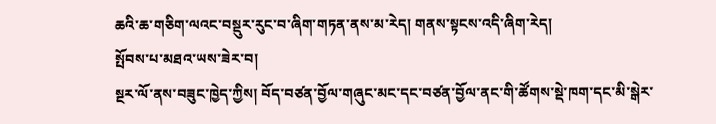ཆའི་ཆ་གཅིག་ལའང་བསྡུར་རུང་བ་ཞིག་གཏན་ནས་མ་རེད། གནས་སྟངས་འདི་ཞིག་རེད།
སྤོབས་པ་མཐའ་ཡས་ཟེར་བ།
སྔར་ལོ་ནས་བཟུང་ཁྱེད་ཀྱིས། བོད་བཙན་བྱོལ་གཞུང་མང་དང་བཙན་བྱོལ་ནང་གི་ཚོགས་སྡེ་ཁག་དང་མི་སྒེར་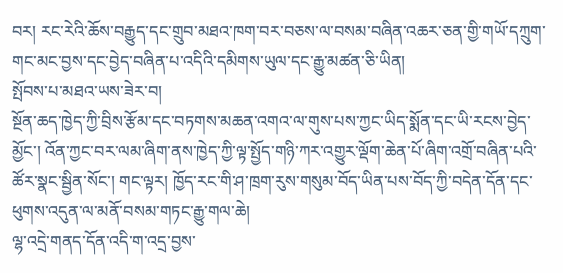བར། རང་རེའི་ཆོས་བརྒྱུད་དང་གྲུབ་མཐའ་ཁག་བར་བཅས་ལ་བསམ་བཞིན་འཆར་ཅན་གྱི་གཡོ་དཀྲུག་གང་མང་བྱས་དང་བྱེད་བཞིན་པ་འདིའི་དམིགས་ཡུལ་དང་རྒྱུ་མཚན་ཅི་ཡིན།
སྤོབས་པ་མཐའ་ཡས་ཟེར་བ།
སྔོན་ཆད་ཁྱེད་ཀྱི་བྲིས་རྩོམ་དང་བཏགས་མཆན་འགའ་ལ་གུས་པས་ཀྱང་ཡིད་སྨོན་དང་ཡི་རངས་བྱེད་མྱོང་། འོན་ཀྱང་བར་ལམ་ཞིག་ནས་ཁྱེད་ཀྱི་ལྟ་སྤྱོད་གཉི་ཀར་འགྱུར་ལྡོག་ཆེན་པོ་ཞིག་འགྲོ་བཞིན་པའི་ཚོར་སྣང་སྦྱིན་སོང་། གང་ལྟར། ཁྱོད་རང་གི་ཤ་ཁྲག་རུས་གསུམ་བོད་ཡིན་པས་བོད་ཀྱི་བདེན་དོན་དང་ཕུགས་འདུན་ལ་མནོ་བསམ་གཏང་རྒྱུ་གལ་ཆེ།
ལྷ་འདྲེ་གནད་དོན་འདི་ག་འདྲ་བྱས་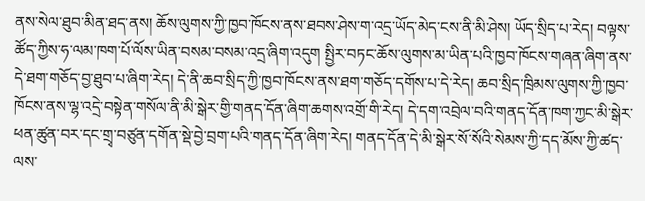ནས་སེལ་ཐུབ་མིན་ཐད་ནས། ཆོས་ལུགས་ཀྱི་ཁྱབ་ཁོངས་ནས་ཐབས་ཤེས་ག་འདྲ་ཡོད་མེད་ངས་ནི་མི་ཤེས། ཡོད་སྲིད་པ་རེད། བལྟས་ཚོད་ཀྱིས་ཧ་ལམ་ཁག་པོ་ལོས་ཡིན་བསམ་བསམ་འདྲ་ཞིག་འདུག སྤྱིར་བཏང་ཆོས་ལུགས་མ་ཡིན་པའི་ཁྱབ་ཁོངས་གཞན་ཞིག་ནས་དེ་ཐག་གཅོད་བྱ་ཐུབ་པ་ཞིག་རེད། དེ་ནི་ཆབ་སྲིད་ཀྱི་ཁྱབ་ཁོངས་ནས་ཐག་གཅོད་དགོས་པ་དེ་རེད། ཆབ་སྲིད་ཁྲིམས་ལུགས་ཀྱི་ཁྱབ་ཁོངས་ནས་ལྷ་འདྲེ་བསྟེན་གསོལ་ནི་མི་སྒེར་གྱི་གནད་དོན་ཞིག་ཆགས་འགྲོ་གི་རེད། དེ་དག་འབྲེལ་བའི་གནད་དོན་ཁག་ཀྱང་མི་སྒེར་ཕན་ཚུན་བར་དང་གྲྭ་བཙུན་དགོན་སྡེ་བྱེ་བྲག་པའི་གནད་དོན་ཞིག་རེད། གནད་དོན་དེ་མི་སྒེར་སོ་སོའི་སེམས་ཀྱི་དད་མོས་ཀྱི་ཚད་ལས་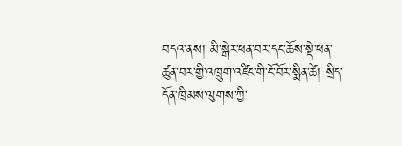བདའ་ནས། མི་སྒེར་ཕན་བར་དང་ཆོས་སྡེ་ཕན་ཚུན་བར་གྱི་འཁྲུག་འཛིང་གི་ངོ་བོར་སྨིན་ཚེ། སྲིད་དོན་ཁྲིམས་ལུགས་ཀྱི་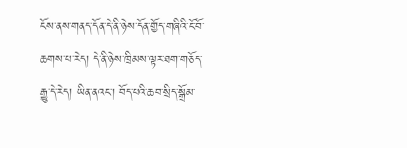ངོས་ནས་གནད་དོན་དེ་ནི་ཉེས་དོན་གྱོད་གཞིའི་ངོ་བོ་ཆགས་པ་རེད། དེ་ནི་ཉེས་ཁྲིམས་ལྟར་ཐག་གཅོད་རྒྱུ་དེ་རེད། ཡིན་ནའང་། བོད་པའི་ཆབ་སྲིད་སྒྲོམ་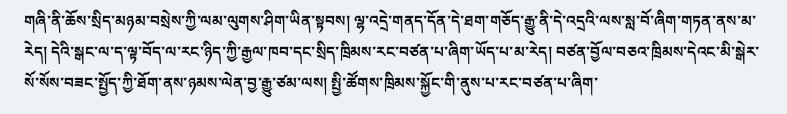གཞི་ནི་ཆོས་སྲིད་མཉམ་བསྲེས་ཀྱི་ལམ་ལུགས་ཤིག་ཡིན་སྟབས། ལྷ་འདྲེ་གནད་དོན་དེ་ཐག་གཅོད་རྒྱུ་ནི་དེ་འདྲའི་ལས་སླ་བོ་ཞིག་གཏན་ནས་མ་རེད། དེའི་སྒང་ལ་ད་ལྟ་བོད་ལ་རང་ཉིད་ཀྱི་རྒྱལ་ཁབ་དང་སྲིད་ཁྲིམས་རང་བཙན་པ་ཞིག་ཡོད་པ་མ་རེད། བཙན་བྱོལ་བཅའ་ཁྲིམས་དེའང་མི་སྒེར་སོ་སོས་བཟང་སྤྱོད་ཀྱི་ཐོག་ནས་ཉམས་ལེན་བྱ་རྒྱུ་ཙམ་ལས། སྤྱི་ཚོགས་ཁྲིམས་སྐྱོང་གི་ནུས་པ་རང་བཙན་པ་ཞིག་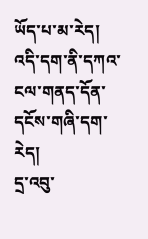ཡོད་པ་མ་རེད། འདི་དག་ནི་དཀའ་ངལ་གནད་དོན་དངོས་གཞི་དག་རེད།
དྲ་འབུ་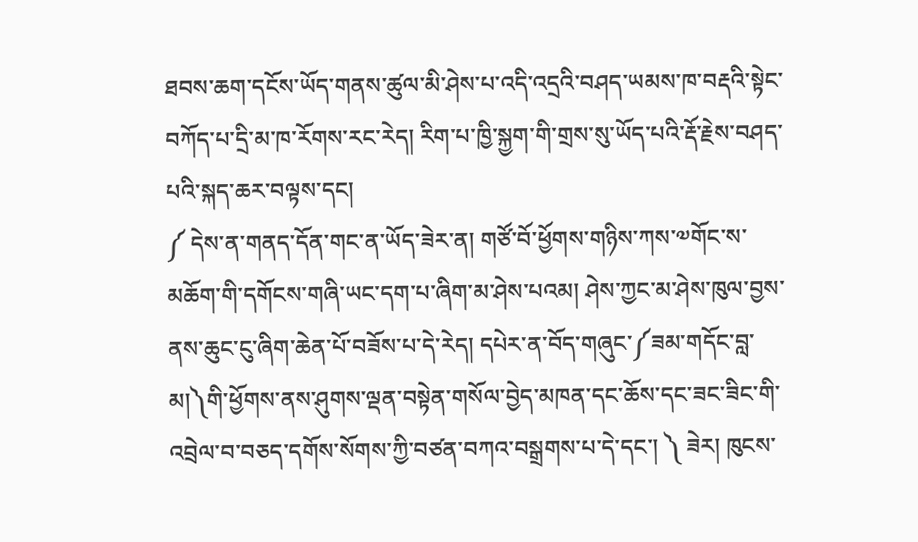ཐབས་ཆག་དངོས་ཡོད་གནས་ཚུལ་མི་ཤེས་པ་འདི་འདྲའི་བཤད་ཡམས་ཁ་བརྡའི་སྟེང་བཀོད་པ་དྲི་མ་ཁ་རོགས་རང་རེད། རིག་པ་ཁྱི་སྐྱག་གི་གྲས་སུ་ཡོད་པའི་རྡོ་རྗེས་བཤད་པའི་སྐད་ཆར་བལྟས་དང།
༼ དེས་ན་གནད་དོན་གང་ན་ཡོད་ཟེར་ན། གཙོ་བོ་ཕྱོགས་གཉིས་ཀས་༧གོང་ས་མཆོག་གི་དགོངས་གཞི་ཡང་དག་པ་ཞིག་མ་ཤེས་པའམ། ཤེས་ཀྱང་མ་ཤེས་ཁུལ་བྱས་ནས་ཆུང་ངུ་ཞིག་ཆེན་པོ་བཟོས་པ་དེ་རེད། དཔེར་ན་བོད་གཞུང་༼ཟམ་གདོང་བླ་མ།༽གི་ཕྱོགས་ནས་ཤུགས་ལྡན་བསྟེན་གསོལ་བྱེད་མཁན་དང་ཆོས་དང་ཟང་ཟིང་གི་འབྲེལ་བ་བཅད་དགོས་སོགས་ཀྱི་བཙན་བཀའ་བསྒྲགས་པ་དེ་དང་། ༽ ཟེར། ཁུངས་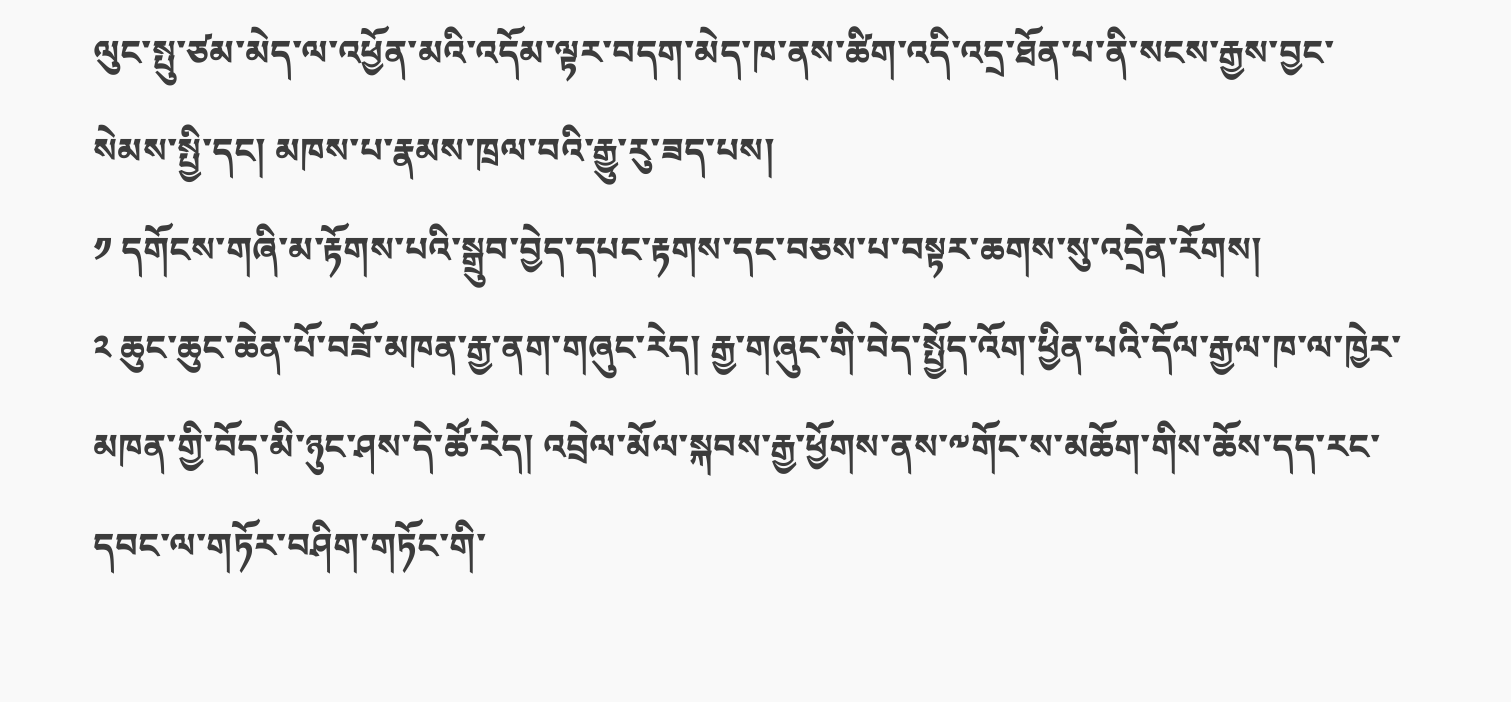ལུང་སྤུ་ཙམ་མེད་ལ་འཕྱོན་མའི་འདོམ་ལྟར་བདག་མེད་ཁ་ནས་ཚིག་འདི་འདྲ་ཐོན་པ་ནི་སངས་རྒྱས་བྱང་སེམས་སྤྱི་དང། མཁས་པ་རྣམས་ཁྲལ་བའི་རྒྱུ་རུ་ཟད་པས།
༡ དགོངས་གཞི་མ་རྟོགས་པའི་སྒྲུབ་བྱེད་དཔང་རྟགས་དང་བཅས་པ་བསྟར་ཆགས་སུ་འདྲེན་རོགས།
༢ ཆུང་ཆུང་ཆེན་པོ་བཟོ་མཁན་རྒྱ་ནག་གཞུང་རེད། རྒྱ་གཞུང་གི་བེད་སྤྱོད་འོག་ཕྱིན་པའི་དོལ་རྒྱལ་ཁ་ལ་ཁྱེར་མཁན་གྱི་བོད་མི་ཉུང་ཤས་དེ་ཚོ་རེད། འབྲེལ་མོལ་སྐབས་རྒྱ་ཕྱོགས་ནས་༸གོང་ས་མཆོག་གིས་ཆོས་དད་རང་དབང་ལ་གཏོར་བཤིག་གཏོང་གི་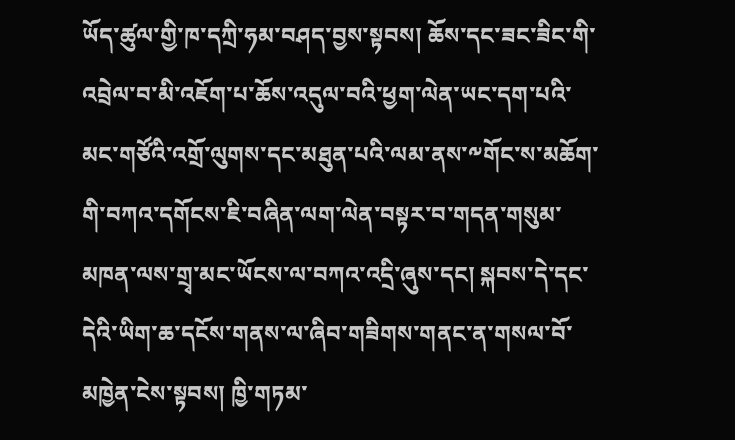ཡོད་ཚུལ་གྱི་ཁ་དཀྲི་ཧམ་བཤད་བྱས་སྟབས། ཆོས་དང་ཟང་ཟིང་གི་འབྲེལ་བ་མི་འཇོག་པ་ཆོས་འདུལ་བའི་ཕྱག་ལེན་ཡང་དག་པའི་མང་གཙོའི་འགྲོ་ལུགས་དང་མཐུན་པའི་ལམ་ནས་༸གོང་ས་མཆོག་གི་བཀའ་དགོངས་ཇི་བཞིན་ལག་ལེན་བསྟར་བ་གདན་གསུམ་མཁན་ལས་གྲྭ་མང་ཡོངས་ལ་བཀའ་འདྲི་ཞུས་དང། སྐབས་དེ་དང་དེའི་ཡིག་ཆ་དངོས་གནས་ལ་ཞིབ་གཟིགས་གནང་ན་གསལ་བོ་མཁྱེན་ངེས་སྟབས། ཁྱི་གཏམ་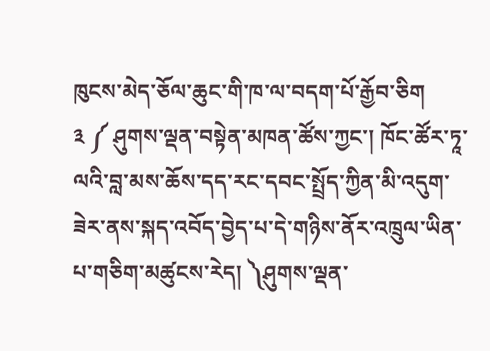ཁུངས་མེད་ཅོལ་ཆུང་གི་ཁ་ལ་བདག་པོ་རྒྱོབ་ཅིག
༣ ༼ ཤུགས་ལྡན་བསྟེན་མཁན་ཚོས་ཀྱང་། ཁོང་ཚོར་ཏཱ་ལའི་བླ་མས་ཆོས་དད་རང་དབང་སྤྲོད་ཀྱིན་མི་འདུག་ཟེར་ནས་སྐད་འབོད་བྱེད་པ་དེ་གཉིས་ནོར་འཁྲུལ་ཡིན་པ་གཅིག་མཚུངས་རེད། ༽ཤུགས་ལྡན་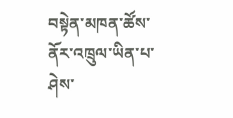བསྟེན་མཁན་ཚོས་ནོར་འཁྲུལ་ཡིན་པ་ཤེས་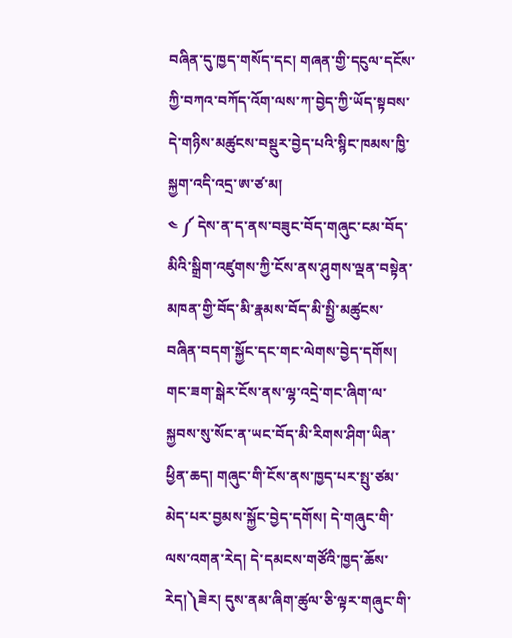བཞིན་དུ་ཁྱད་གསོད་དང། གཞན་གྱི་དངུལ་དངོས་ཀྱི་བཀའ་བཀོད་འོག་ལས་ཀ་བྱེད་ཀྱི་ཡོད་སྟབས་དེ་གཉིས་མཚུངས་བསྡུར་བྱེད་པའི་སྙིང་ཁམས་ཁྱི་སྐྱག་འདི་འདྲ་ཨ་ཙ་མ།
༤ ༼ དེས་ན་ད་ནས་བཟུང་བོད་གཞུང་ངམ་བོད་མིའི་སྒྲིག་འཛུགས་ཀྱི་ངོས་ནས་ཤུགས་ལྡན་བསྟེན་མཁན་གྱི་བོད་མི་རྣམས་བོད་མི་སྤྱི་མཚུངས་བཞིན་བདག་སྐྱོང་དང་གང་ལེགས་བྱེད་དགོས། གང་ཟག་སྒེར་ངོས་ནས་ལྷ་འདྲེ་གང་ཞིག་ལ་སྐྱབས་སུ་སོང་ན་ཡང་བོད་མི་རིགས་ཤིག་ཡིན་ཕྱིན་ཆད། གཞུང་གི་ངོས་ནས་ཁྱད་པར་སྤུ་ཙམ་མེད་པར་བྱམས་སྐྱོང་བྱེད་དགོས། དེ་གཞུང་གི་ལས་འགན་རེད། དེ་དམངས་གཙོའི་ཁྱད་ཆོས་རེད།༽ཟེར། དུས་ནམ་ཞིག་ཚུལ་ཅི་ལྟར་གཞུང་གི་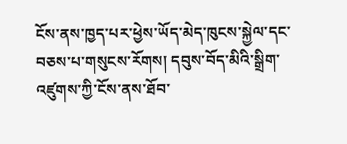ངོས་ནས་ཁྱད་པར་ཕྱེས་ཡོད་མེད་ཁུངས་སྐྱེལ་དང་བཅས་པ་གསུངས་རོགས། དབུས་བོད་མིའི་སྒྲིག་འཛུགས་ཀྱི་ངོས་ནས་ཐོབ་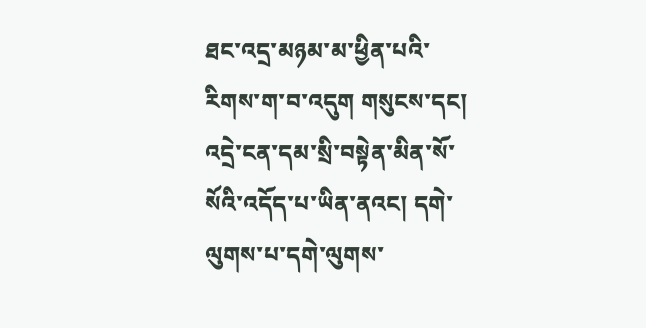ཐང་འདྲ་མཉམ་མ་ཕྱིན་པའི་རིགས་ག་བ་འདུག གསུངས་དང།
འདྲེ་ངན་དམ་སྲི་བསྟེན་མིན་སོ་སོའི་འདོད་པ་ཡིན་ནའང། དགེ་ལུགས་པ་དགེ་ལུགས་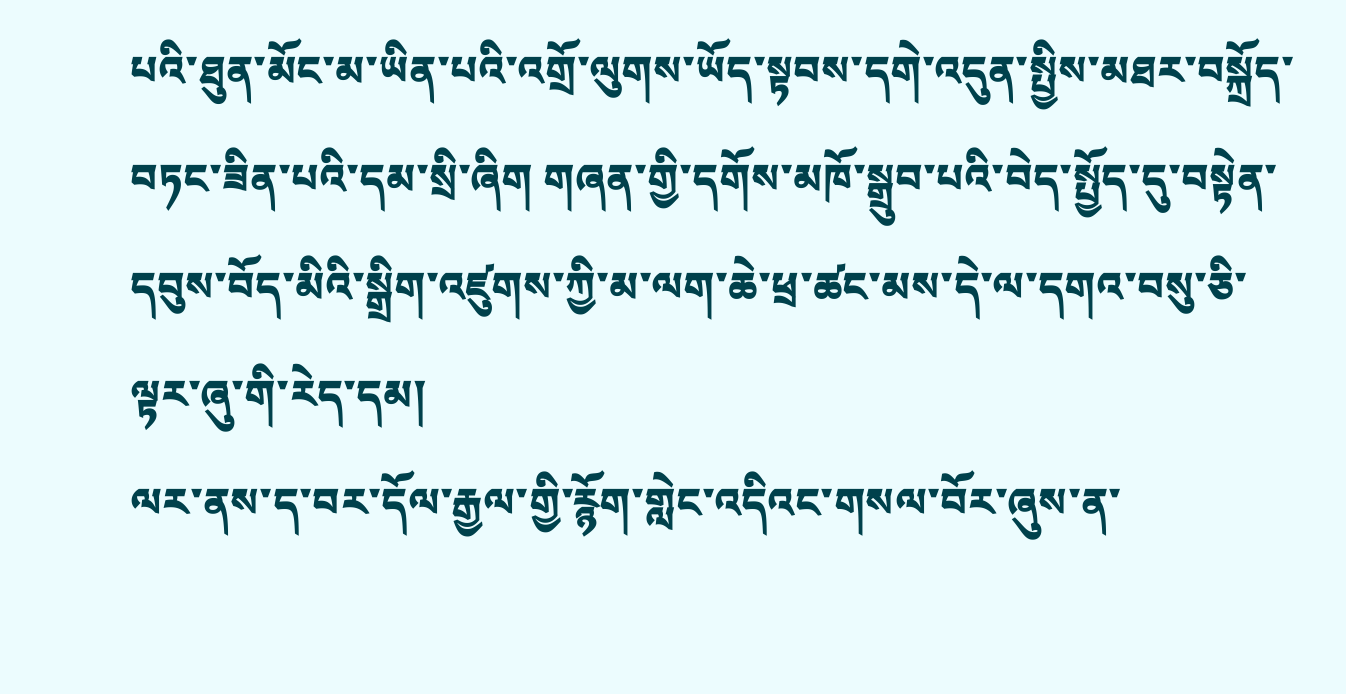པའི་ཐུན་མོང་མ་ཡིན་པའི་འགྲོ་ལུགས་ཡོད་སྟབས་དགེ་འདུན་སྤྱིས་མཐར་བསྐྲོད་བཏང་ཟིན་པའི་དམ་སྲི་ཞིག གཞན་གྱི་དགོས་མཁོ་སྒྲུབ་པའི་བེད་སྤྱོད་དུ་བསྟེན་དབུས་བོད་མིའི་སྒྲིག་འཛུགས་ཀྱི་མ་ལག་ཆེ་ཕྲ་ཚང་མས་དེ་ལ་དགའ་བསུ་ཅི་ལྟར་ཞུ་གི་རེད་དམ།
ལར་ནས་ད་བར་དོལ་རྒྱལ་གྱི་རྙོག་གླེང་འདིའང་གསལ་བོར་ཞུས་ན་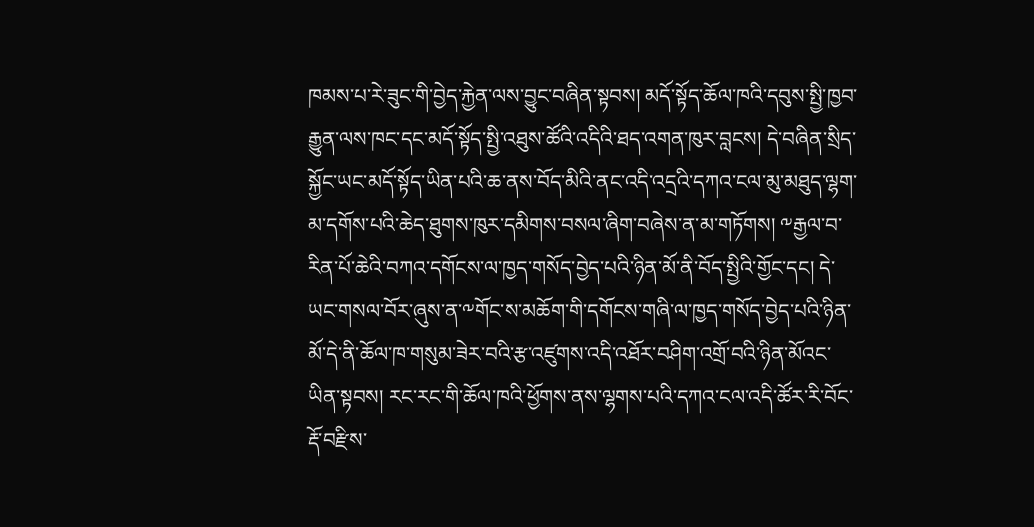ཁམས་པ་རེ་ཟུང་གི་བྱེད་རྐྱེན་ལས་བྱུང་བཞིན་སྟབས། མདོ་སྟོད་ཆོལ་ཁའི་དབུས་སྤྱི་ཁྱབ་རྒྱུན་ལས་ཁང་དང་མདོ་སྟོད་སྤྱི་འཐུས་ཚོའི་འདིའི་ཐད་འགན་ཁུར་བླངས། དེ་བཞིན་སྲིད་སྐྱོང་ཡང་མདོ་སྟོད་ཡིན་པའི་ཆ་ནས་བོད་མིའི་ནང་འདི་འདྲའི་དཀའ་ངལ་མུ་མཐུད་ལྷག་མ་དགོས་པའི་ཆེད་ཐུགས་ཁུར་དམིགས་བསལ་ཞིག་བཞེས་ན་མ་གཏོགས། ༸རྒྱལ་བ་རིན་པོ་ཆེའི་བཀའ་དགོངས་ལ་ཁྱད་གསོད་བྱེད་པའི་ཉིན་མོ་ནི་བོད་སྤྱིའི་གྱོང་དང། དེ་ཡང་གསལ་བོར་ཞུས་ན་༸གོང་ས་མཆོག་གི་དགོངས་གཞི་ལ་ཁྱད་གསོད་བྱེད་པའི་ཉིན་མོ་དེ་ནི་ཆོལ་ཁ་གསུམ་ཟེར་བའི་རྩ་འཛུགས་འདི་འཐོར་བཤིག་འགྲོ་བའི་ཉིན་མོའང་ཡིན་སྟབས། རང་རང་གི་ཆོལ་ཁའི་ཕྱོགས་ནས་ལྷགས་པའི་དཀའ་ངལ་འདི་ཚོར་རི་བོང་རྡོ་བརྫིས་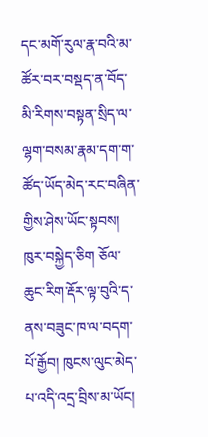དང་མགོ་རུལ་རྣ་བའི་མ་ཚོར་བར་བསྡད་ན་བོད་མི་རིགས་བསྟན་སྲིད་ལ་ལྷག་བསམ་རྣམ་དག་ག་ཚོད་ཡོད་མེད་རང་བཞིན་གྱིས་ཤེས་ཡོང་སྟབས། ཁུར་བསྐྱེད་ཅིག ཅོལ་ཆུང་རིག་རྡོར་ལྟ་བུའི་ད་ནས་བཟུང་ཁ་ལ་བདག་པོ་རྒྱོབ། ཁུངས་ལུང་མེད་པ་འདི་འདྲ་བྲིས་མ་ཡོང།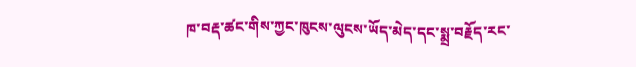ཁ་བརྡ་ཚང་གིས་ཀྱང་ཁུངས་ལུངས་ཡོད་མེད་དང་སྨྲ་བརྗོད་རང་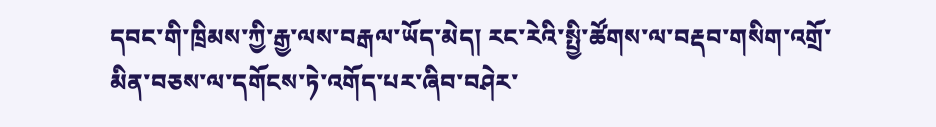དབང་གི་ཁྲིམས་ཀྱི་རྒྱ་ལས་བརྒལ་ཡོད་མེད། རང་རེའི་སྤྱི་ཚོགས་ལ་བརྡབ་གསིག་འགྲོ་མིན་བཅས་ལ་དགོངས་ཏེ་འགོད་པར་ཞིབ་བཤེར་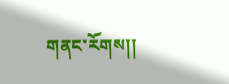གནང་རོགས།།